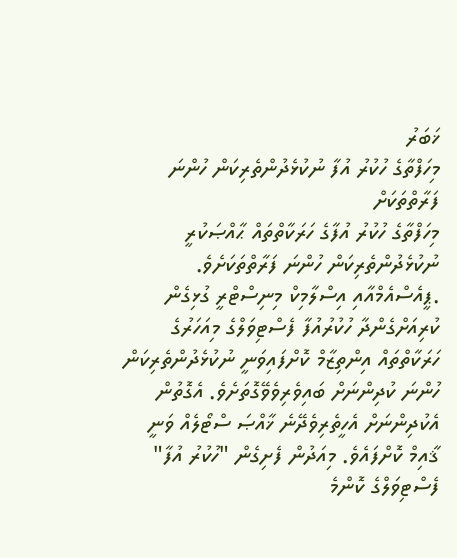ޚަބަރު
މިހަފްތާގެ ހުކުރު އުފާ ނުކުޅެދުންތެރިކަން ހުންނަ ފަރާތްތަކަށް
މިހަފްތާގެ ހުކުރު އުފާގެ ހަރަކާތްތައް ޙާއްޞަކުރީ ނުކުޅެދުންތެރިކަން ހުންނަ ފަރާތްތަކަށެވެ.
.ޕީއެސްއެމްއާއި އިސްލާމިކް މިނިސްޓްރީ ގުޅިގެން ކުރިއަށްގެންދާ ހުކުރުއުފާ ފެސްޓިވަލްގެ މިއަހަރުގެ ހަރަކާތްތައް އިންތިޒާމް ކޮށްފައިވަނީ ނުކުޅެދުންތެރިކަން ހުންނަ ކުދިންނަށް ބައިވެރިވެވޭގޮތަށެވެ. އެގޮތުން އެކުދިންނަށް އެހީތެރިވެދޭނެ ޚާއްޞަ ސްޓޯލެއް ވަނީ ޤާއިމް ކޮށްފައެވެ. މިއަދުން ފެށިގެން "ހުކުރު އުފާ" ފެސްޓިވަލްގެ ކޮންމެ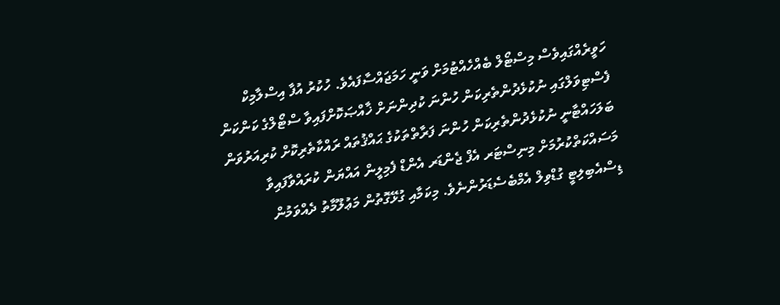ހަވީރެއްގައިވެސް މިސްޓޯލް ބެއްހެއްޓުމަށް ވަނީ ހަމަޖައްސާފައެވެ. ހުކުރު އުފާ އިސްލާމިކް ފެސްޓިވަލްގައި ނުކުޅެދުންތެރިކަން ހުންނަ ކުދިންނަށް ޚާއްޞަކޮށްފައިވާ ސްޓޯލްގެ ކަންކަން ބަލަހައްޓާނީ ނުކުޅެދުންތެރިކަން ހުންނަ ފަރާތްތަކުގެ ޙައްޤުތައް ރައްކާތެރިކޮށް ކުރިއަރުވަން މަސައްކަތްކުރުމަށް މިނިސްޓަރ އެފް ޖެންޑަރ އެންޑް ފެމިލީން އައްޔަން ކުރައްވާފައިވާ ޑިސްއެބިލިޓީ ގުޑްވިލް އެމްބެސެޑަރުންނެވެ. މިކަމާއި ގުޅޭގޮތުން މަޢުލޫމާތު ދެއްވަމުން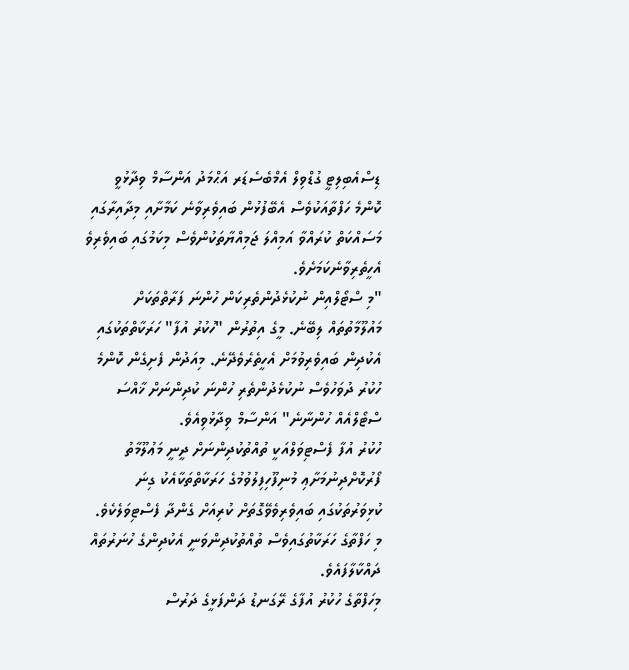ޑިސްއެބިލިޓީ ގުޑްވިލް އެމްބެސެޑަރ އަޙްމަދު އަންސާމް ވިދާޅުވީ ކޮންމެ ހަފްތާއަކުވެސް އެބޭފުޅުން ބައިވެރިވާނެ ކަމާށާއި މިދާއިރާގައި މަސައްކަތް ކުރައްވާ އަމިއްލަ ޖަމިއްޔާތަކުންވެސް މިކަމުގައި ބައިވެރިވެ އެހީތެރިވާނެކަމަށެވެ.
"މި ސްޓޯލްއިން ނުކުޅެދުންތެރިކަން ހުންނަ ފަރާތްތަކަށް މައުލޫމާތުތައް ލިބޭނެ. މީގެ އިތުރުން "ހުކުރު އުފާ" ހަރަކާތްތަކުގައި އެކުދިން ބައިވެރިވުމަށް އެހީތެރެވެދޭނެ. މިއަދުން ފެށިގެން ކޮންމެ ހުކުރު ދުވަހުވެސް ނުކުޅެދުންތެރި ހުންނަ ކުދިންނަށް ޚާއްސަ ސްޓޯލްއެއް ހުންނާނެ" އަންސާމް ވިދާޅުވިއެވެ.
ހުކުރު އުފާ ފެސްޓިވަލްއަކީ ތުއްތުކުދިންނަށް ދީނީ މަޢުލޫމާތު ފޯރުކޮށްދިނުމަށާޢި މުނިފޫހިފިލުވުމުގެ ހަރަކާތްތަކާއެކު ގިނަ ކުޅިވަރުތަކުގައި ބައިވެރިވެވޭގޮތަށް ކުރިއަށް ގެންދާ ފެސްޓިވަލެކެވެ. މި ހަފްތާގެ ހަރަކާތުގައިވެސް ތުއްތުކުދިންވަނީ އެކުދިންގެ ހުނަރުތައް ދައްކާލާފައެވެ.
މިހަފްތާގެ ހުކުރު އުފާގެ ރޭގަނޑު ދަންފަޅީގެ ދަރުސް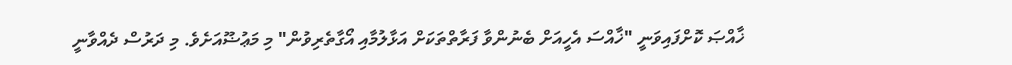ޚާއްޞަ ކޮށްފައިވަނީ "ޚާއްސަ އެހީއަށް ބެނުންވާ ފަރާތްތަކަށް އަޅާލުމާއި އޯގާތެރިވުން" މި މަޢުޟޫއަށެވެ. މި ދަރުސް ދެއްވާނީ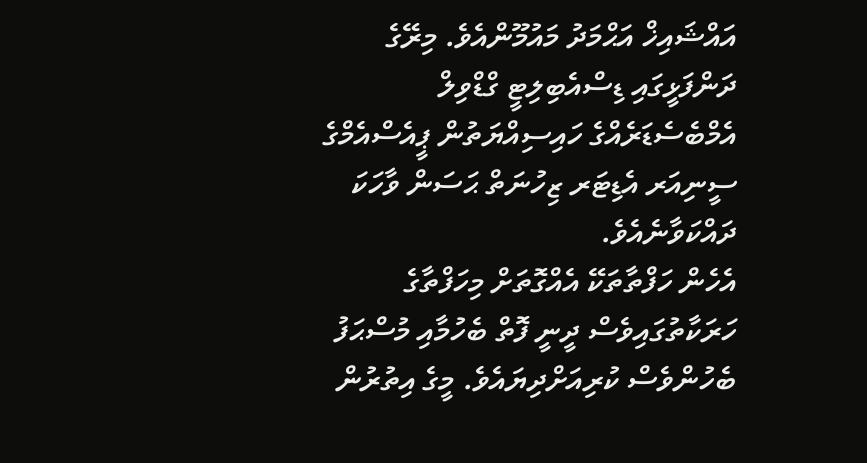އައްޝައިޚް އަޙްމަދު މައުމޫންއެވެ. މިރޭގެ ދަންފަޅީގައި ޑިސްއެބިލިޓީ ގްޑްވިލް އެމްބެސެޑަރެއްގެ ހައިސިއްޔަތުން ޕީއެސްއެމްގެ ސީނިއަރ އެޑިޓަރ ޒިހުނަތް ޙަސަން ވާހަކަ ދައްކަވާނެއެވެ.
އެހެން ހަފްތާތަކޭ އެއްގޮތަށް މިހަފްތާގެ ހަރަކާތުގައިވެސް ދީނީ ފޮތް ބެހުމާއި މުސްޙަފު ބެހުންވެސް ކުރިއަށްދިޔައެވެ. މީގެ އިތުރުން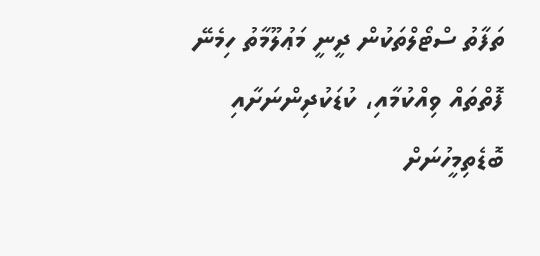ތަފާތު ސްޓޯލްތަކުން ދީނީ މަޢުލޫމާތު ހިމެނޭ ފޮތްތައް ވިއްކުމާއި، ކުޑަކުދިންނަށާއި ބޮޑެތިމީހުނަށް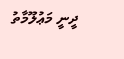ދީނީ މަޢުލޫމާތު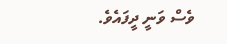ވެސް ވަނީ ދީފައެވެ.